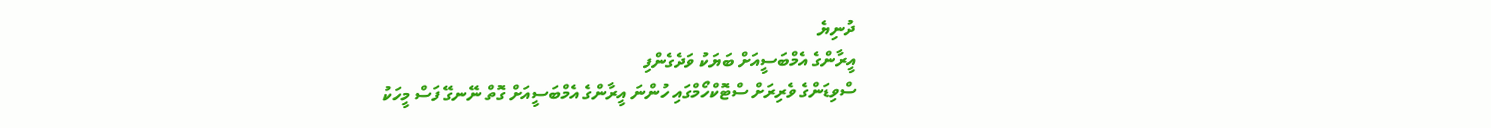ދުނިޔެ
އީރާންގެ އެމްބަސީއަށް ބަޔަކު ވަދެގެންފި
ސްވިޑަންގެ ވެރިރަށް ސްޓޮކްހޯމްގައި ހުންނަ އީރާންގެ އެމްބަސީއަށް ގޮތް ނޭނގޭ ފަސް މީހަކު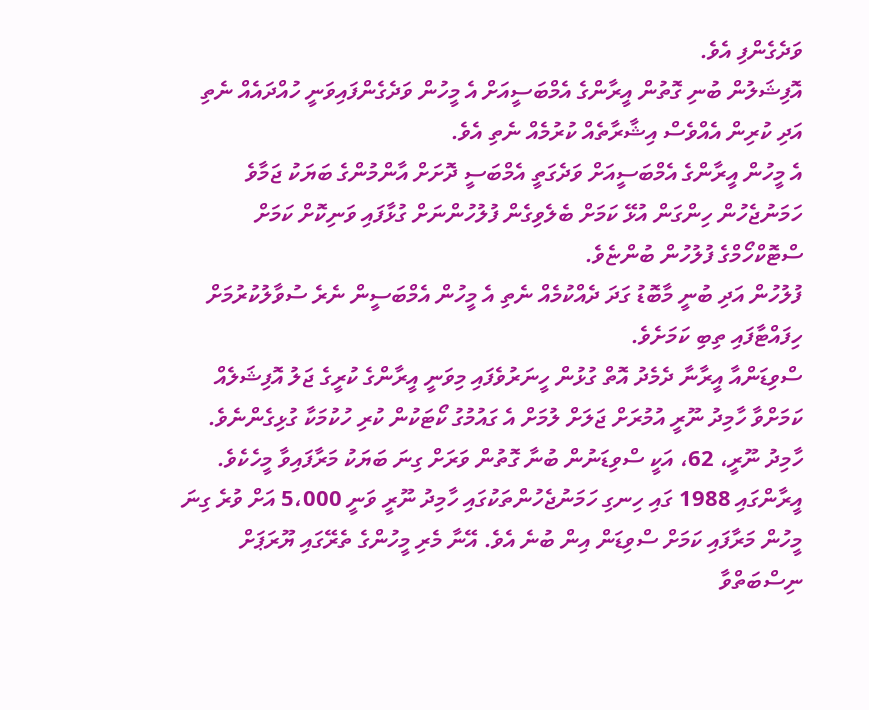ވަދެގެންފި އެވެ.
އޮފިޝަލުން ބުނި ގޮތުން އީރާންގެ އެމްބަސީއަށް އެ މީހުން ވަދެގެންފައިވަނީ ހުއްދައެއް ނެތި އަދި ކުރިން އެއްވެސް އިޝާރާތެއް ކުރުމެއް ނެތި އެވެ.
އެ މީހުން އީރާންގެ އެމްބަސީއަށް ވަދެގަތީ އެމްބަސީ ދޮށަށް އާންމުންގެ ބަޔަކު ޖަމާވެ ހަމަނުޖެހުން ހިންގަން އުޅޭ ކަމަށް ބެލެވިގެން ފުލުހުންނަށް ގުޅާފައި ވަނިކޮށް ކަމަށް ސްޓޮކްހޯމްގެ ފުލުހުން ބުންޏެވެ.
ފުލުހުން އަދި ބުނީ މާބޮޑު ގަދަ ދެއްކުމެއް ނެތި އެ މީހުން އެމްބަސީން ނެރެ ސުވާލުކުރުމަށް ހިފައްޓާފައި ތިބި ކަމަށެވެ.
ސްވިޑަންއާ އީރާނާ ދެމެދު އޮތް ގުޅުން ހީނަރުވެފައި މިވަނީ އީރާންގެ ކުރީގެ ޖަލު އޮފިޝަލެއް ކަމަށްވާ ހާމިދު ނޫރީ އުމުރަށް ޖަލަށް ލުމަށް އެ ގައުމުގު ކޯޓަކުން ކުރި ހުކުމަކާ ގުޅިގެންނެވެ.
ހާމިދު ނޫރީ، 62، އަކީ ސްވިޑަނުން ބުނާ ގޮތުން ވަރަށް ގިނަ ބަޔަކު މަރާފައިވާ މީހެކެވެ.
އީރާންގައި 1988 ގައި ހިނގި ހަމަނުޖެހުންތަކުގައި ހާމިދު ނޫރީ ވަނީ 5،000 އަށް ވުރެ ގިނަ މީހުން މަރާފައި ކަމަށް ސްވިޑަން އިން ބުނެ އެވެ. އޭނާ މެރި މީހުންގެ ތެރޭގައި ޔޫރަޕަށް ނިސްބަތްވާ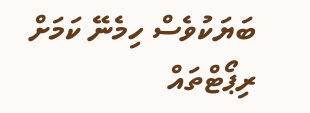ބަޔަކުވެސް ހިމެނޭ ކަމަށް ރިޕޯޓްތައް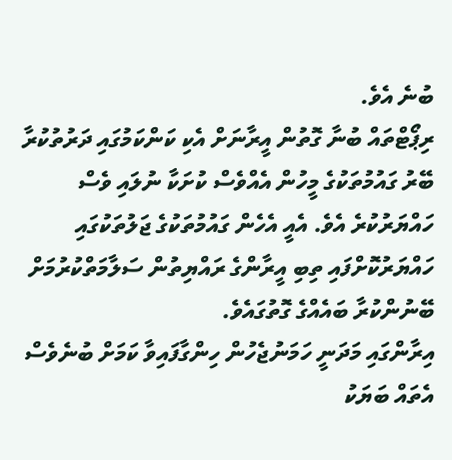ބުނެ އެވެ.
ރިޕޯޓްތައް ބުނާ ގޮތުން އީރާނަށް އެކި ކަންކަމުގައި ދަރުތުކުރާ ބޭރު ގައުމުތަކުގެ މީހުން އެއްވެސް ކުށަކާ ނުލައި ވެސް ހައްޔަރުކުރެ އެވެ. އެއީ އެހެން ގައުމުތަކުގެ ޖަލުތަކުގައި ހައްޔަރުކޮށްފައި ތިބި އީރާންގެ ރައްޔިތުން ސަލާމަތްކުރުމަށް ބޭނުންކުރާ ބައެއްގެ ގޮތުގައެވެ.
އިރާންގައި މަދަނީ ހަމަނުޖެހުން ހިންގާފައިވާ ކަމަށް ބުނެވެސް އެތައް ބަޔަކު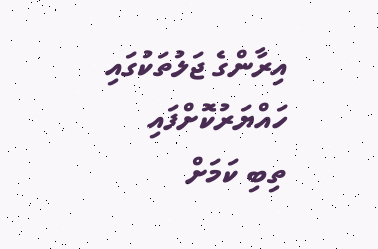އިރާންގެ ޖަލުތަކުގައި ހައްޔަރުކޮށްފައި ތިބި ކަމަށް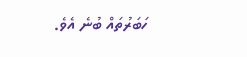ހަބަރުތައް ބުނެ އެވެ.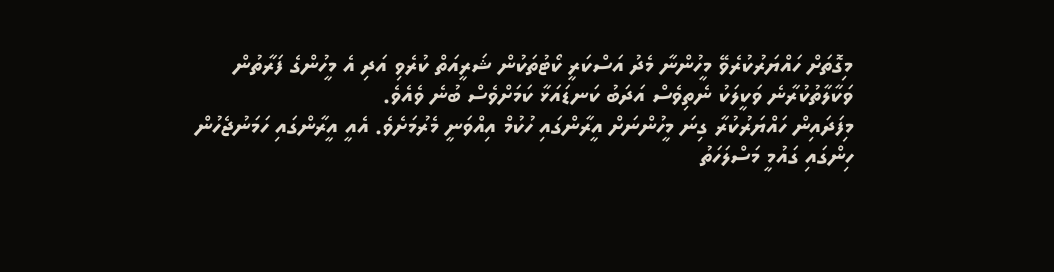މިގޮތަށް ހައްޔަރުކުރެވޭ މީހުންނާ މެދު އަސްކަރީ ކޯޓުތަކުން ޝަރީއަތް ކުރެވި އަދި އެ މީހުންގެ ފަރާތުން ވަކާލާތުކުރާނެ ވަކީލަކު ނެތިވެސް އަދަބު ކަނޑައަޅާ ކަމަށްވެސް ބުނެ ވެއެވެ.
މިފަދައިން ހައްޔަރުކުރާ ގިނަ މީހުންނަށް އީރާންގައި ހުކުމް އިއްވަނީ މެރުމަށެވެ. އެއީ އީރާންގައި ހަމަނުޖެހުން ހިންގައި ގައުމީ މަސްލަހަތު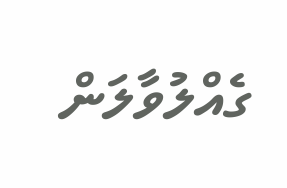ގެއްލުވާލަން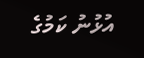އުޅުނު ކަމުގެ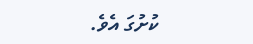ކުށުގަ އެވެ.